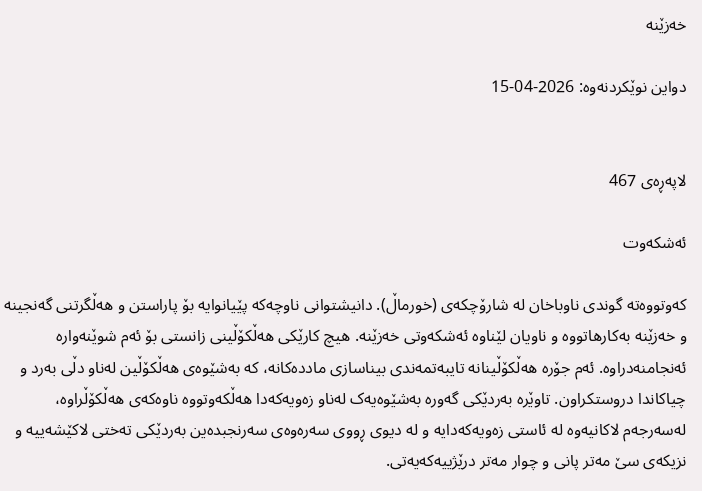خەزێنە

دواین نوێکردنەوە: 2026-04-15


لاپەڕەی 467

ئەشکەوت

کەوتووەتە گوندی ناوباخان لە شارۆچکەی (خورماڵ). دانیشتوانی ناوچەکە پێیانوایە بۆ پاراستن و هەڵگرتنی گەنجینە و خەزێنە بەکارهاتووە و ناویان لێناوە ئەشکەوتی خەزێنە. هیچ کارێکی هەڵکۆڵینی زانستی بۆ ئەم شوێنەوارە ئەنجامنەدراوە. ئەم جۆرە هەڵکۆڵینانە تایبەتمەندی بیناسازی ماددەکانە، کە بەشێوەی هەڵکۆڵین لەناو دڵی بەرد و چیاکاندا دروستکراون. تاوێرە بەردێکی گەورە بەشێوەیەک لەناو زەویەکەدا هەڵکەوتووە ناوەکەی هەڵکۆڵراوە، لەسەرجەم لاکانیەوە لە ئاستی زەویەکەدایە و لە دیوی ڕووی سەرەوەی سەرنجبدەین بەردێکی تەختی لاکێشەییە و نزیکەی سێ مەتر پانی و چوار مەتر درێژییەکەیەتی.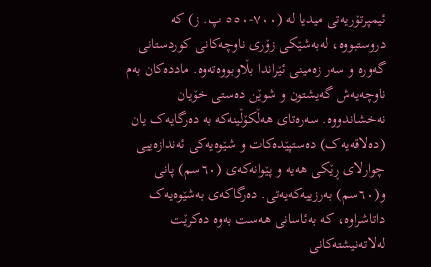ئیمپرتۆریەتی میدیا لە (٧٠٠-٥٥٠ پ. ز) کە دروستبووە، لەبەشێکی زۆری ناوچەکانی کوردستانی گەورە و سەر زەمینی ئێراندا بڵاوبووەتەوە. ماددەکان بەم ناوچەیەش گەیشتون و شوێن دەستی خۆیان نەخشاندووە. سەرەتای هەڵکۆڵینەکە بە دەرگایەک یان (دەلاقەیەک) دەستپێدەکات و شێوەیەکی ئەندازەییی چوارلای ڕێکی هەیە و پێوانەکەی (٦٠سم) پانی و(٦٠سم) بەرزییەکەیەتی. دەرگاکەی بەشێوەیەک داتاشراوە، کە بەئاسانی هەست بەوە دەکرێت لەلاتەنیشتەکانی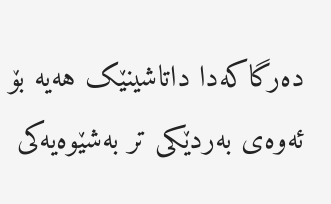دەرگاکەدا داتاشینێک هەیە بۆ ئەوەی بەردێکی تر بەشێوەیەکی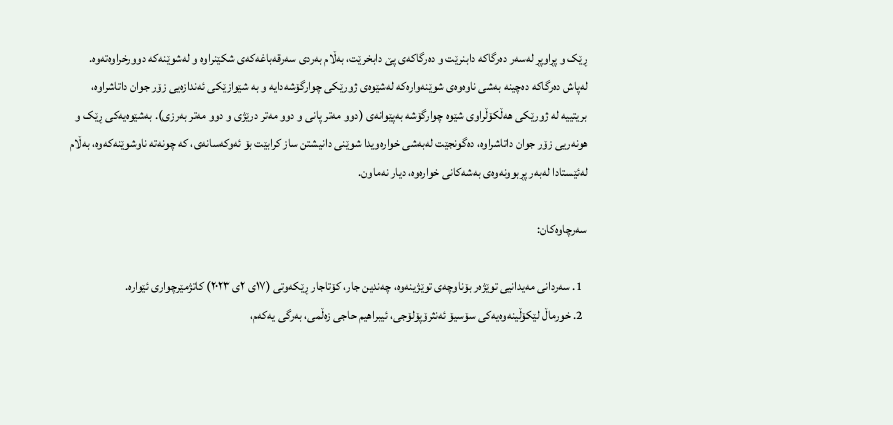ڕێک و پڕاوپڕ لەسەر دەرگاکە دابنرێت و دەرگاکەی پێ دابخرێت، بەڵام بەردی سەرقەباغەکەی شکێنراوە و لەشوێنەکە دوورخراوەتەوە. لەپاش دەرگاکە دەچینە بەشی ناوەوەی شوێنەوارەکە لەشێوەی ژورێکی چوارگۆشەدایە و بە شێوازێکی ئەندازەیی زۆر جوان داتاشراوە، بریتییە لە ژورێکی هەڵکۆڵراوی شێوە چوارگۆشە بەپێوانەی (دوو مەتر پانی و دوو مەتر درێژی و دوو مەتر بەرزی). بەشێوەیەکی ڕێک و هونەریی زۆر جوان داتاشراوە، دەگونجێت لەبەشی خوارەویدا شوێنی دانیشتن ساز کرابێت بۆ ئەوکەسانەی، کە چونەتە ناوشوێنەکەوە، بەڵام لەئێستادا لەبەر پڕبوونەوەی بەشەکانی خوارەوە، دیار نەماون.

سەرچاوەکان:

  1. سەردانی مەیدانیی توێژەر بۆناوچەی توێژینەوە، چەندین جار، کۆتاجار ڕێکەوتی (١٧ی ٢ی ٢٠٢٣) کاتژمێرچواری ئێوارە.
  2. خورماڵ لێکۆڵینەوەیەکی سۆسیۆ ئەنثرۆپۆلۆجی، ئیبراهیم حاجی زەڵمی، بەرگی یەکەم،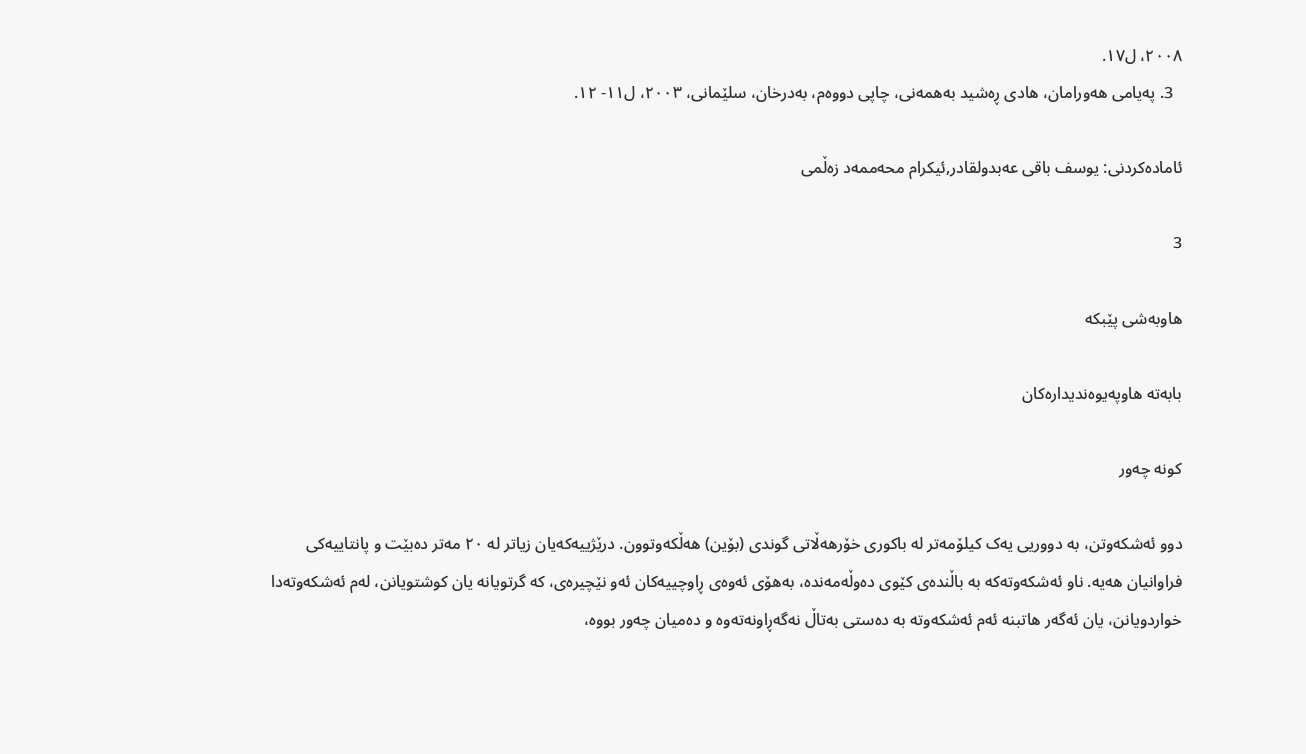٢٠٠٨، ل١٧.
  3. پەیامی هەورامان، هادی ڕەشید بەهمەنی، چاپی دووەم، بەدرخان، سلێمانی، ٢٠٠٣، ل١١- ١٢.

ئامادەکردنی: یوسف باقی عەبدولقادر,ئیکرام محەممەد زەڵمی

3

هاوبەشی پێبکە

بابەتە هاوپەیوەندیدارەکان

کونە چەور

دوو ئەشکەوتن، بە دووریی یەک کیلۆمەتر لە باکوری خۆرهەڵاتی گوندی (بۆین) هەڵکەوتوون. درێژییەکەیان زیاتر لە ٢٠ مەتر دەبێت و پانتاییەکی فراوانیان هەیە. ناو ئەشکەوتەکە بە باڵندەی کێوی دەوڵەمەندە، بەهۆی ئەوەی ڕاوچییەکان ئەو نێچیرەی، کە گرتویانە یان کوشتویانن، لەم ئەشکەوتەدا خواردویانن، یان ئەگەر هاتبنە ئەم ئەشکەوتە بە دەستی بەتاڵ نەگەڕاونەتەوە و دەمیان چەور بووە،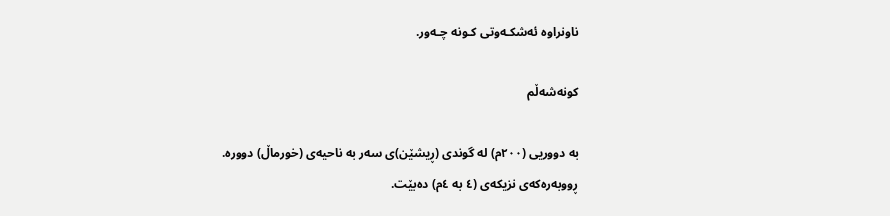ناونراوە ئەشکـەوتی کـونە چـەور.

کونەشەڵم

به ‌دووریی (٢٠٠م) لە گوندی (ڕیشێن)ی سەر به ‌ناحیەی (خورماڵ) دوورە. ڕووبەرەکەی‌ نزیکەی (٤ بە ٤م) دەبێت.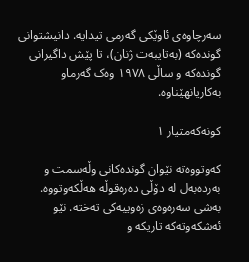سەرچاوەی ئاوێکی گەرمی تیدایە. دانیشتوانی گوندەکە (بەتایبەت ژنان)، تا پێش داگیرانی گوندەکە و ساڵی ١٩٧٨ وەک گەرماو بەکاریانهێناوە.

کونەکەمتیار ١

کەوتووەتە نێوان گوندەکانی وڵەسمت و بەردەبەل لە دۆڵی دەرەقوڵە هەڵکەوتووە. بەشی سەرەوەی زەوییەکی تەختە. نێو ئەشکەوتەکە تاریکە و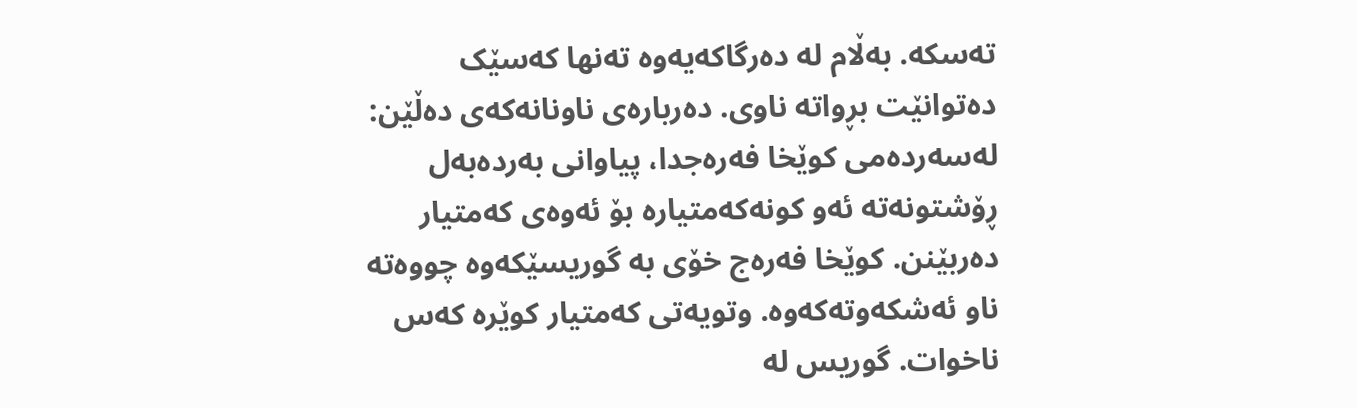تەسکە. بەڵام لە دەرگاکەیەوە تەنها کەسێک دەتوانێت بڕواتە ناوی. دەربارەی ناونانەکەی دەڵێن: لەسەردەمی کوێخا فەرەجدا، پیاوانی بەردەبەل ڕۆشتونەتە ئەو کونەکەمتیارە بۆ ئەوەی کەمتیار دەربێنن. کوێخا فەرەج خۆی بە گوریسێکەوە چووەتە ناو ئەشکەوتەکەوە. وتویەتی کەمتیار کوێرە کەس ناخوات. گوریس لە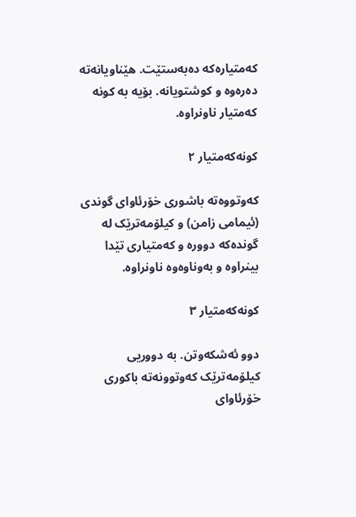کەمتیارەکە دەبەستێت. هێناویانەتە دەرەوە و کوشتویانە. بۆیە بە کونە کەمتیار ناونراوە.

کونەکەمتيار ٢

کەوتووەتە‌ باشورى خۆرئاواى گوندى (ئيمامى زامن) و کيلۆمەترێک لە گوندەکە دوورە و کەمتيارى تێدا بينراوە و بەوناوەوە ناونراوە.

کونەکەمتیار ٣

دوو ئەشکەوتن. به ‌دووریی کیلۆمەترێک کەوتوونەتە‌ باکوری خۆرئاوای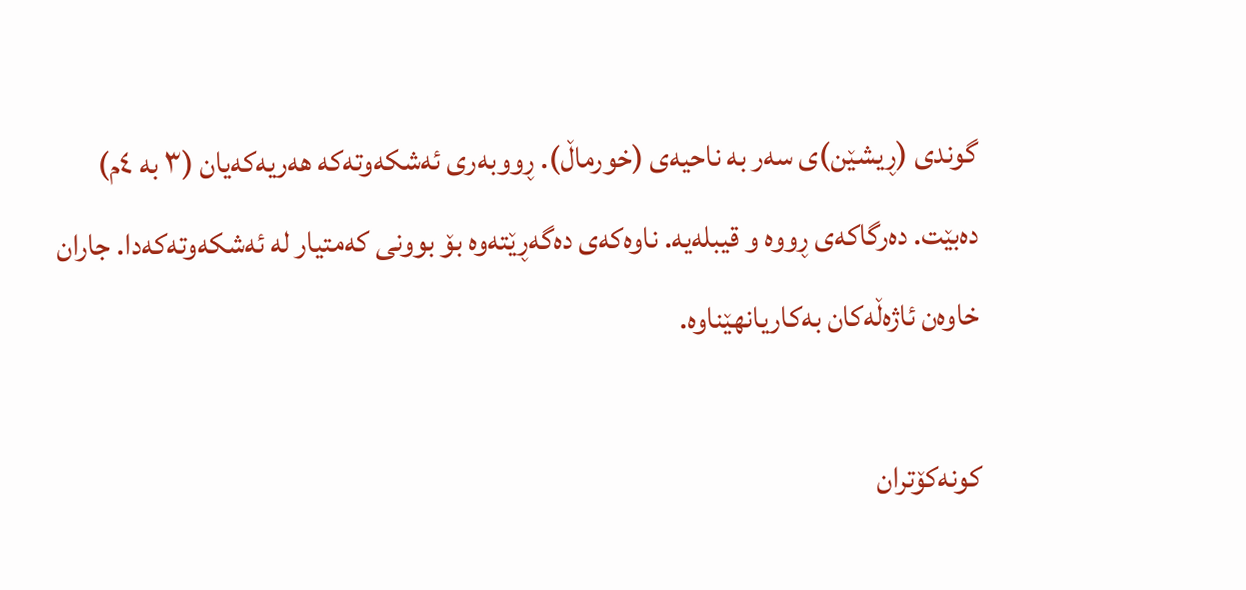گوندی (ڕیشێن)ی سەر بە ناحیەی (خورماڵ). ڕووبەری ئەشکەوتەکە هەریەکەیان (٣ بە ٤م) دەبێت. دەرگاکەی ڕووە و قیبلەیە. ناوەکەی دەگەڕێتەوە بۆ بوونی کەمتیار لە ئەشکەوتەکەدا. جاران خاوەن ئاژەڵەکان بەکاریانهێناوە.

کونەکۆتران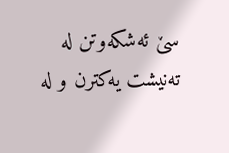سێ ئەشکەوتن لە تەنیشت یەکترن و لە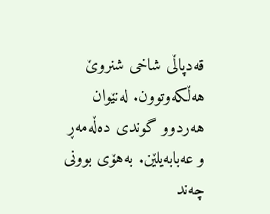قەدپاڵی شاخی شنروێ هەڵکەوتوون. لەنێوان هەردوو گوندی دەڵەمەڕ و عەبابەیلێن. بەهۆی بوونی چەند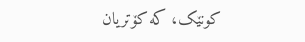کونێک، کە کۆتریان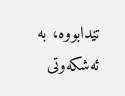تێدابووە، بە ئەشکەوتی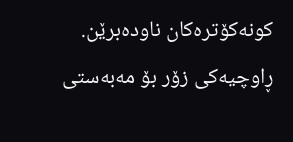کونەکۆترەکان ناودەبرێن. ڕاوچیەکی زۆر بۆ مەبەستی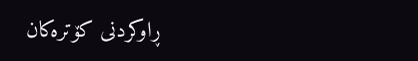ڕاوکردنی کۆترەکان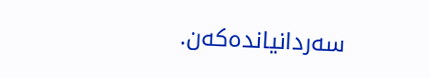سەردانیاندەکەن.